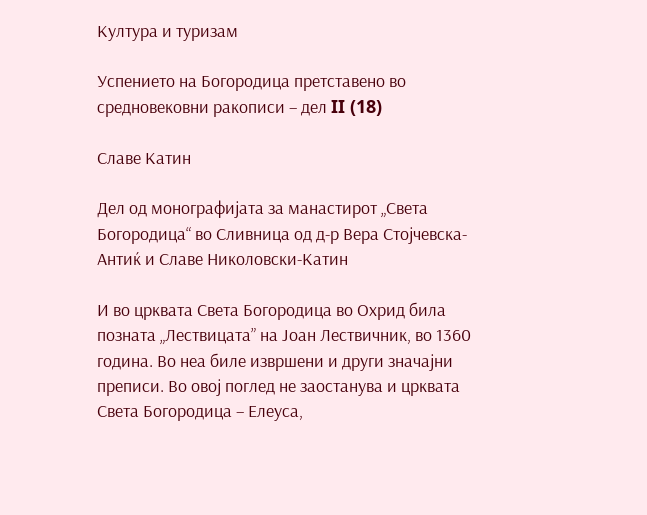Култура и туризам

Успението на Богородица претставено во средновековни ракописи – дел II (18)

Славе Катин

Дел од монографијата за манастирот „Света Богородица“ во Сливница од д-р Вера Стојчевска-Антиќ и Славе Николовски-Катин

И во црквата Света Богородица во Охрид била позната „Лествицата” на Јоан Лествичник, во 1360 година. Во неа биле извршени и други значајни преписи. Во овој поглед не заостанува и црквата Света Богородица – Елеуса,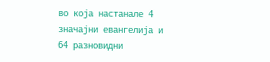во која настанале 4 значајни евангелија и 64 разновидни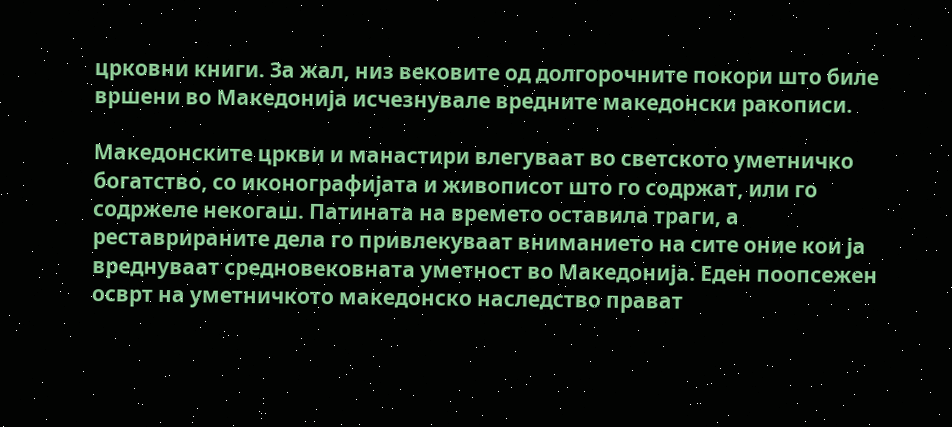црковни книги. За жал, низ вековите од долгорочните покори што биле вршени во Македонија исчезнувале вредните македонски ракописи.

Македонските цркви и манастири влегуваат во светското уметничко богатство, со иконографијата и живописот што го содржат, или го содржеле некогаш. Патината на времето оставила траги, а реставрираните дела го привлекуваат вниманието на сите оние кои ја вреднуваат средновековната уметност во Македонија. Еден поопсежен осврт на уметничкото македонско наследство прават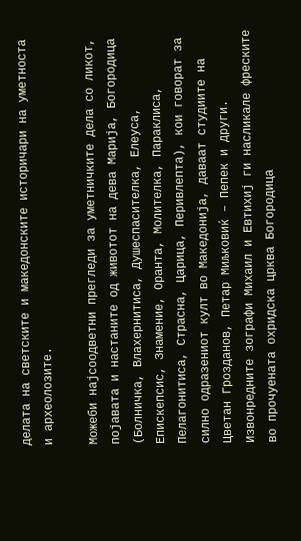делата на светските и македонските историчари на уметноста и археолозите.

Можеби најсоодветни прегледи за уметничките дела со ликот, појавата и настаните од животот на дева Марија, Богородица (Болничка, Влахернитиса, Душеспасителка, Елеуса, Епискепсис, Знамение, Оранта, Молителка, Параклиса, Пелагонитиса, Страсна, Царица, Перивлепта), кои говорат за силно одразениот култ во Македонија, даваат студиите на Цветан Грозданов, Петар Миљковиќ – Пепек и други. Извонредните зографи Михаил и Евтихиј ги насликале фреските во прочуената охридска црква Богородица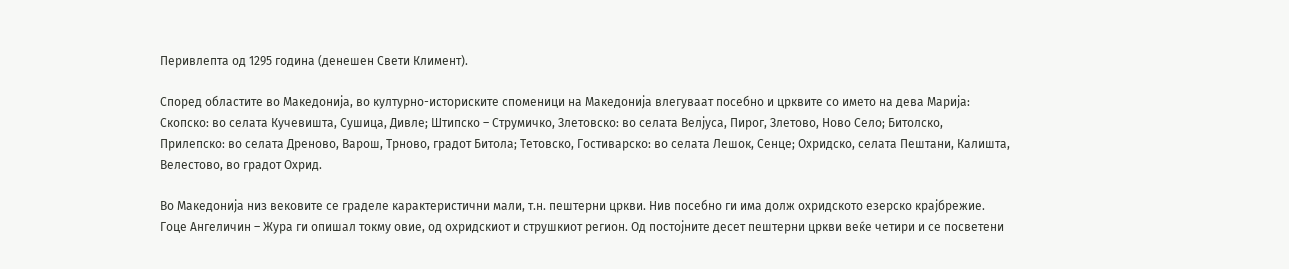Перивлепта од 1295 година (денешен Свети Климент).

Според областите во Македонија, во културно-историските споменици на Македонија влегуваат посебно и црквите со името на дева Марија: Скопско: во селата Кучевишта, Сушица, Дивле; Штипско – Струмичко, Злетовско: во селата Велјуса, Пирог, Злетово, Ново Село; Битолско, Прилепско: во селата Дреново, Варош, Трново, градот Битола; Тетовско, Гостиварско: во селата Лешок, Сенце; Охридско, селата Пештани, Калишта, Велестово, во градот Охрид.

Во Македонија низ вековите се граделе карактеристични мали, т.н. пештерни цркви. Нив посебно ги има долж охридското езерско крајбрежие. Гоце Ангеличин – Жура ги опишал токму овие, од охридскиот и струшкиот регион. Од постојните десет пештерни цркви веќе четири и се посветени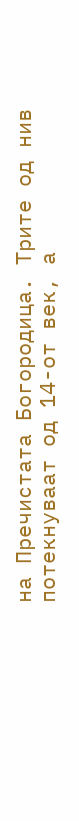на Пречистата Богородица. Трите од нив потекнуваат од 14-от век, а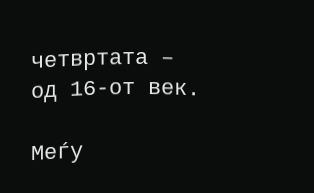четвртата – од 16-от век.

Меѓу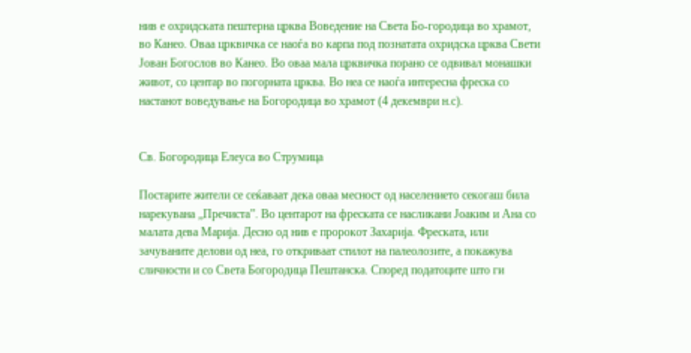нив е охридската пештерна црква Воведение на Света Бо-городица во храмот, во Канео. Оваа црквичка се наоѓа во карпа под познатата охридска црква Свети Јован Богослов во Канео. Во оваа мала црквичка порано се одвивал монашки живот, со центар во погорната црква. Во неа се наоѓа интересна фреска со настанот воведување на Богородица во храмот (4 декември н.с).


Св. Богородица Елеуса во Струмица

Постарите жители се сеќаваат дека оваа месност од населението секогаш била нарекувана „Пречиста”. Во центарот на фреската се насликани Јоаким и Ана со малата дева Марија. Десно од нив е пророкот Захарија. Фреската, или зачуваните делови од неа, го откриваат стилот на палеолозите, а покажува сличности и со Света Богородица Пештанска. Според податоците што ги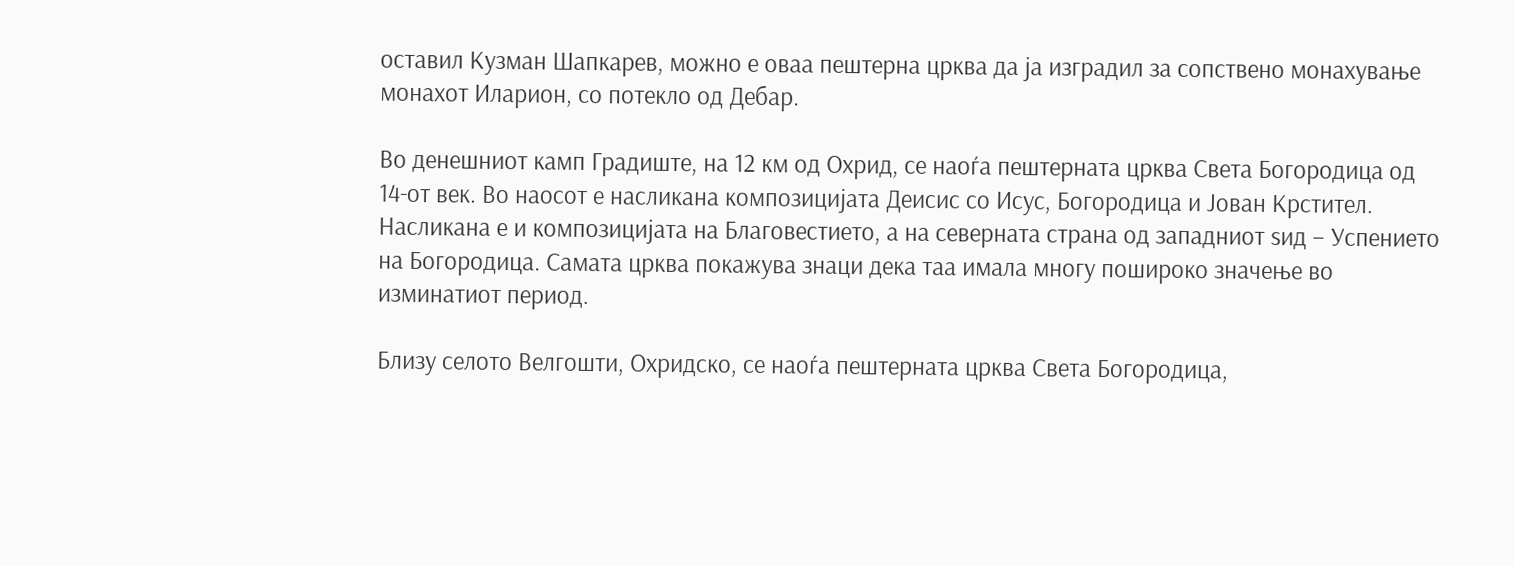оставил Кузман Шапкарев, можно е оваа пештерна црква да ја изградил за сопствено монахување монахот Иларион, со потекло од Дебар.

Во денешниот камп Градиште, на 12 км од Охрид, се наоѓа пештерната црква Света Богородица од 14-от век. Во наосот е насликана композицијата Деисис со Исус, Богородица и Јован Крстител. Насликана е и композицијата на Благовестието, а на северната страна од западниот ѕид – Успението на Богородица. Самата црква покажува знаци дека таа имала многу пошироко значење во изминатиот период.

Близу селото Велгошти, Охридско, се наоѓа пештерната црква Света Богородица,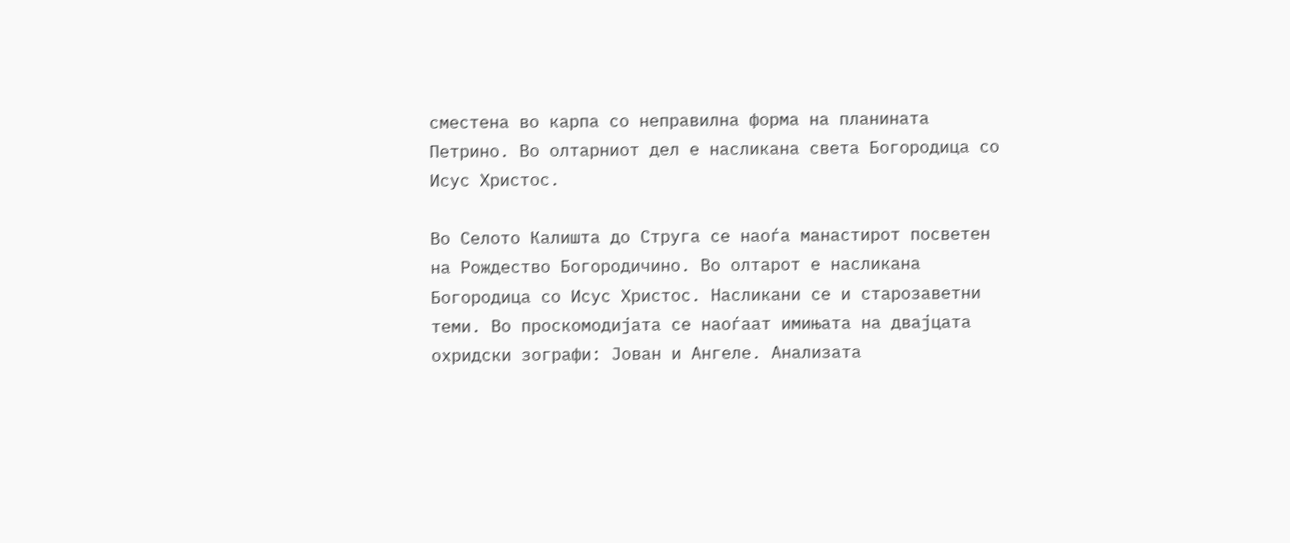сместена во карпа со неправилна форма на планината Петрино. Во олтарниот дел е насликана света Богородица со Исус Христос.

Во Селото Калишта до Струга се наоѓа манастирот посветен на Рождество Богородичино. Во олтарот е насликана Богородица со Исус Христос. Насликани се и старозаветни теми. Во проскомодијата се наоѓаат имињата на двајцата охридски зографи: Јован и Ангеле. Анализата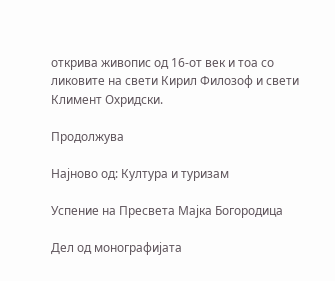открива живопис од 16-от век и тоа со ликовите на свети Кирил Филозоф и свети Климент Охридски.

Продолжува

Најново од: Култура и туризам

Успение на Пресвета Мајка Богородица

Дел од монографијата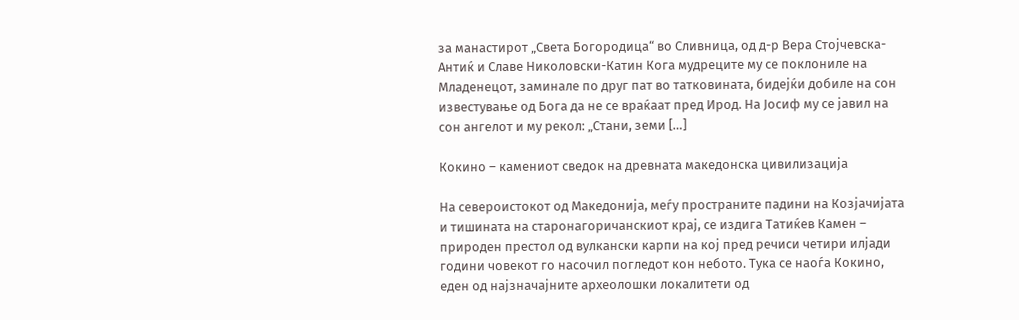за манастирот „Света Богородица“ во Сливница, од д-р Вера Стојчевска-Антиќ и Славе Николовски-Катин Кога мудреците му се поклониле на Младенецот, заминале по друг пат во татковината, бидејќи добиле на сон известување од Бога да не се враќаат пред Ирод. На Јосиф му се јавил на сон ангелот и му рекол: „Стани, земи […]

Кокино – камениот сведок на древната македонска цивилизација

На североистокот од Македонија, меѓу пространите падини на Козјачијата и тишината на старонагоричанскиот крај, се издига Татиќев Камен – природен престол од вулкански карпи на кој пред речиси четири илјади години човекот го насочил погледот кон небото. Тука се наоѓа Кокино, еден од најзначајните археолошки локалитети од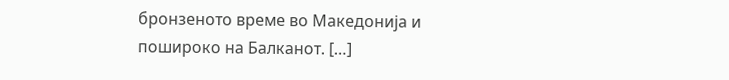бронзеното време во Македонија и пошироко на Балканот. […]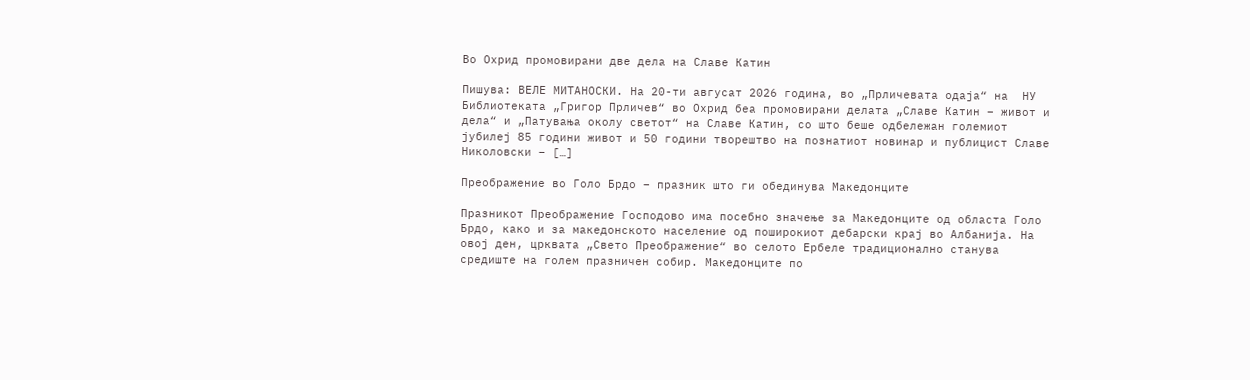Во Охрид промовирани две дела на Славе Катин

Пишува: ВЕЛЕ МИТАНОСКИ. На 20-ти авгусат 2026 година, во „Прличевата одаја“ на  НУ Библиотеката „Григор Прличев“ во Охрид беа промовирани делата „Славе Катин – живот и дела“ и „Патувања околу светот“ на Славе Катин, со што беше одбележан големиот јубилеј 85 години живот и 50 години творештво на познатиот новинар и публицист Славе Николовски – […]

Преображение во Голо Брдо – празник што ги обединува Македонците

Празникот Преображение Господово има посебно значење за Македонците од областа Голо Брдо, како и за македонското население од поширокиот дебарски крај во Албанија. На овој ден, црквата „Свето Преображение“ во селото Ербеле традиционално станува средиште на голем празничен собир. Македонците по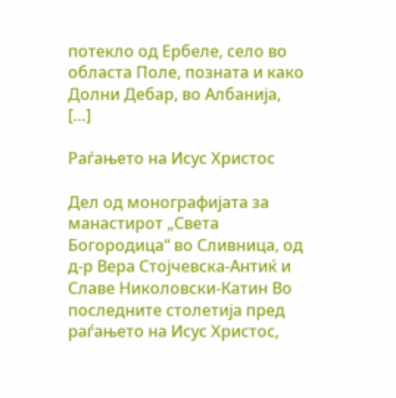потекло од Ербеле, село во областа Поле, позната и како Долни Дебар, во Албанија, […]

Раѓањето на Исус Христос

Дел од монографијата за манастирот „Света Богородица“ во Сливница, од д-р Вера Стојчевска-Антиќ и Славе Николовски-Катин Во последните столетија пред раѓањето на Исус Христос,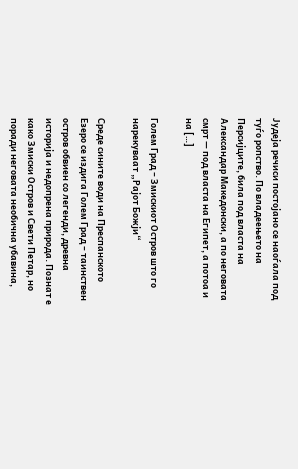Јудеја речиси постојано се наоѓала под туѓо ропство. По владеењето на Персијците, била под власта на Александар Македонски, а по неговата смрт — под власта на Египет, а потоа и на […]

Голем Град – Змискиот Остров што го нарекуваат „Рајот Божји“

Среде сините води на Преспанското Езеро се издига Голем Град – таинствен остров обвиен со легенди, древна историја и недопрена природа. Познат е како Змиски Остров и Свети Петар, но поради неговата необична убавина,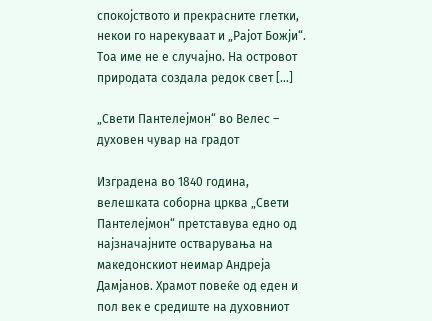спокојството и прекрасните глетки, некои го нарекуваат и „Рајот Божји“. Тоа име не е случајно. На островот природата создала редок свет […]

„Свети Пантелејмон“ во Велес – духовен чувар на градот

Изградена во 1840 година, велешката соборна црква „Свети Пантелејмон“ претставува едно од најзначајните остварувања на македонскиот неимар Андреја Дамјанов. Храмот повеќе од еден и пол век е средиште на духовниот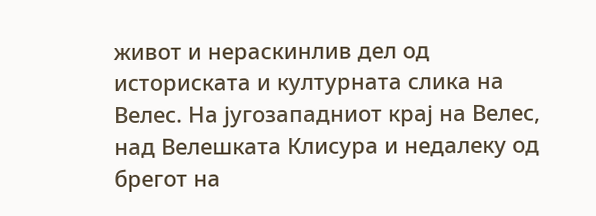живот и нераскинлив дел од историската и културната слика на Велес. На југозападниот крај на Велес, над Велешката Клисура и недалеку од брегот на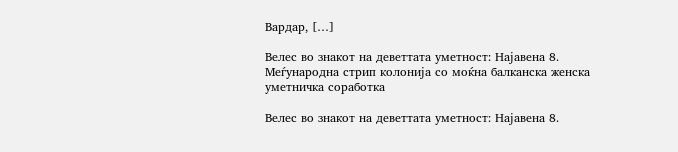Вардар, […]

Велес во знакот на деветтата уметност: Најавена 8. Меѓународна стрип колонија со моќна балканска женска уметничка соработка

Велес во знакот на деветтата уметност: Најавена 8.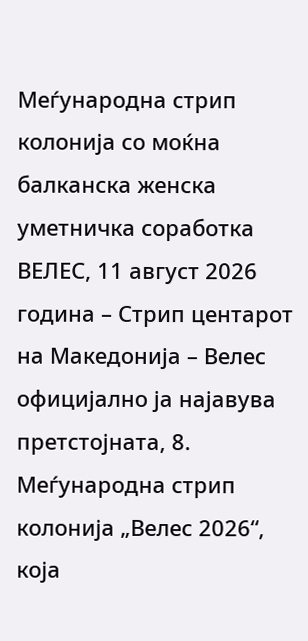Меѓународна стрип колонија со моќна балканска женска уметничка соработка ВЕЛЕС, 11 август 2026 година – Стрип центарот на Македонија – Велес официјално ја најавува претстојната, 8. Меѓународна стрип колонија „Велес 2026“, која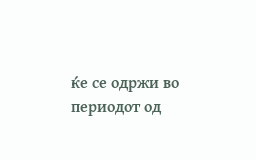ќе се одржи во периодот од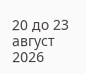20 до 23 август 2026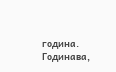година. Годинава,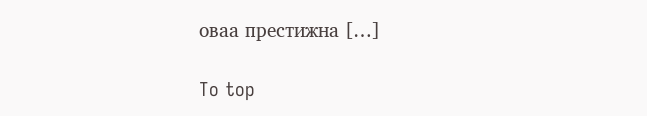оваа престижна […]

To top